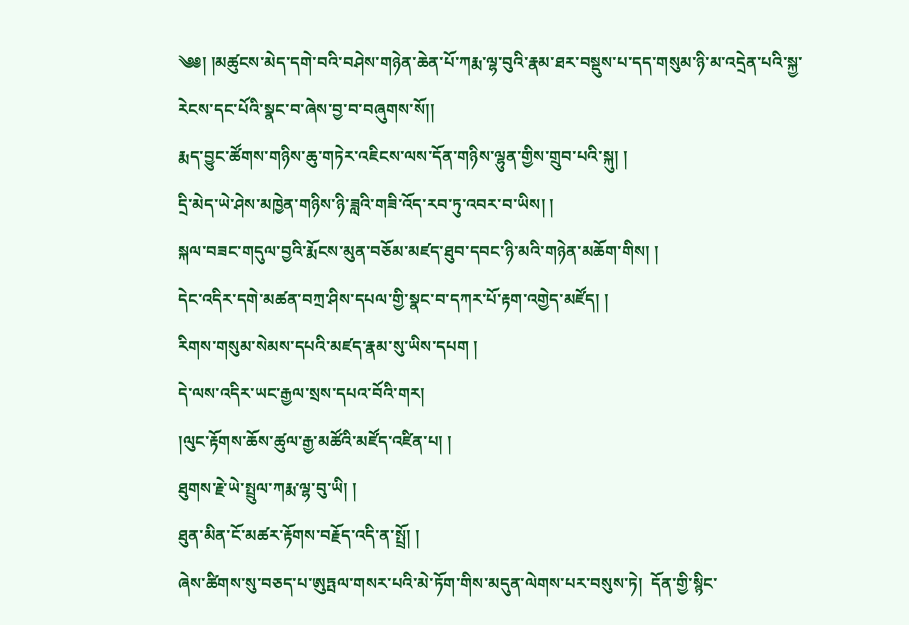༄༅། །མཚུངས་མེད་དགེ་བའི་བཤེས་གཉེན་ཆེན་པོ་ཀརྨ་ལྷ་བུའི་རྣམ་ཐར་བསྡུས་པ་དད་གསུམ་ཉི་མ་འདྲེན་པའི་སྐྱ་རེངས་དང་པོའི་སྣང་བ་ཞེས་བྱ་བ་བཞུགས་སོ།།
རྨད་བྱུང་ཚོགས་གཉིས་ཆུ་གཏེར་འཇིངས་ལས་དོན་གཉིས་ལྷུན་གྱིས་གྲུབ་པའི་སྐུ། །
དྲི་མེད་ཡེ་ཤེས་མཁྱེན་གཉིས་ཉི་ཟླའི་གཟི་འོད་རབ་ཏུ་འབར་བ་ཡིས། །
སྐལ་བཟང་གདུལ་བྱའི་རྨོངས་མུན་བཅོམ་མཛད་ཐུབ་དབང་ཉི་མའི་གཉེན་མཆོག་གིས། །
དེང་འདིར་དགེ་མཚན་བཀྲ་ཤིས་དཔལ་གྱི་སྣང་བ་དཀར་པོ་རྟག་འགྱེད་མཛོད། །
རིགས་གསུམ་སེམས་དཔའི་མཛད་རྣམ་སུ་ཡིས་དཔག །
དེ་ལས་འདིར་ཡང་རྒྱལ་སྲས་དཔའ་བོའི་གར།
།ལུང་རྟོགས་ཆོས་ཚུལ་རྒྱ་མཚོའི་མཛོད་འཛིན་པ། །
ཐུགས་རྗེ་ཡེ་སྤྲུལ་ཀརྨ་ལྷ་བུ་ཡི། །
ཐུན་མིན་ངོ་མཚར་རྟོགས་བརྗོད་འདི་ན་སྤྲོ། །
ཞེས་ཚིགས་སུ་བཅད་པ་ཨུཏྤལ་གསར་པའི་མེ་ཏོག་གིས་མདུན་ལེགས་པར་བསུས་ཏེ།  དོན་གྱི་སྙིང་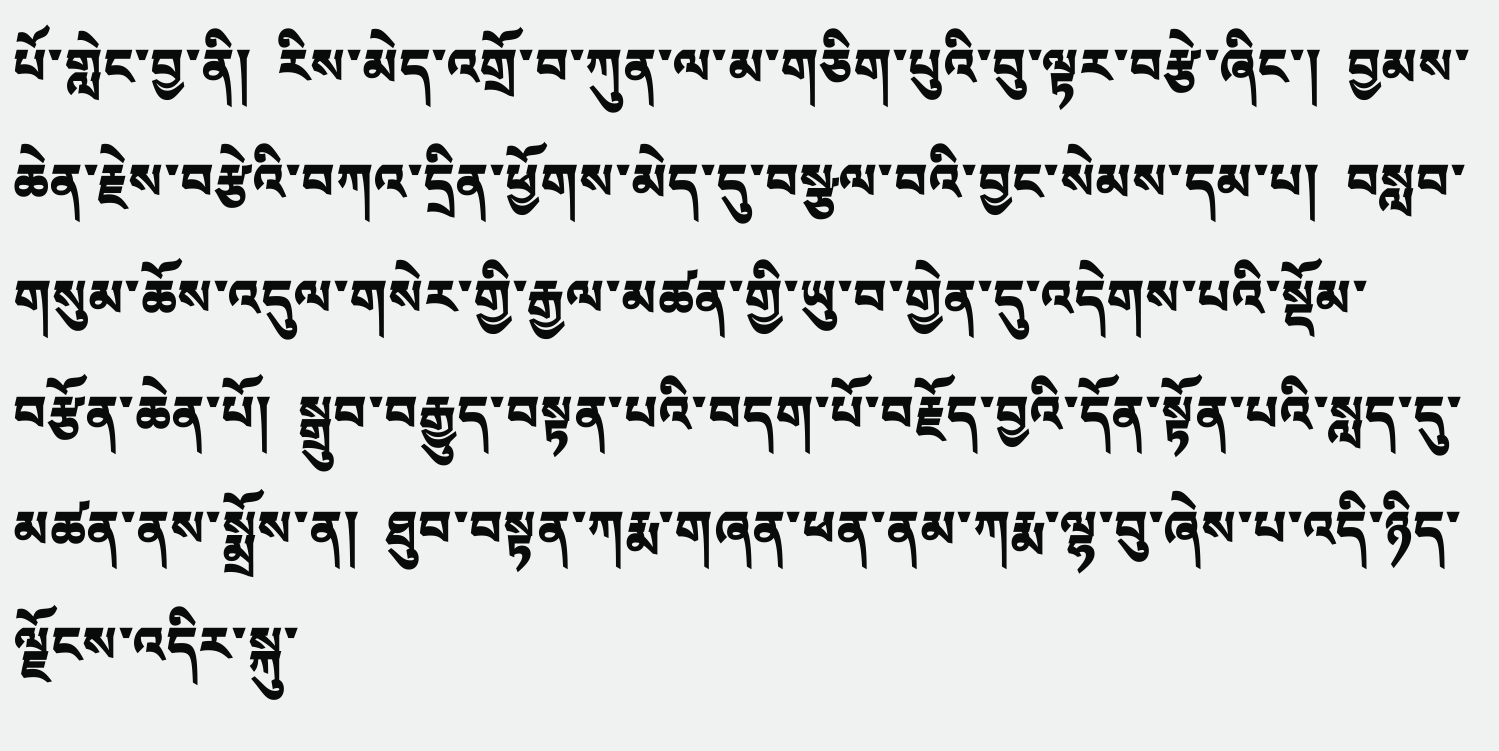པོ་གླེང་བྱ་ནི།  རིས་མེད་འགྲོ་བ་ཀུན་ལ་མ་གཅིག་པུའི་བུ་ལྟར་བརྩེ་ཞིང་།  བྱམས་ཆེན་རྗེས་བརྩེའི་བཀའ་དྲིན་ཕྱོགས་མེད་དུ་བསྩལ་བའི་བྱང་སེམས་དམ་པ།  བསླབ་གསུམ་ཆོས་འདུལ་གསེར་གྱི་རྒྱལ་མཚན་གྱི་ཡུ་བ་གྱེན་དུ་འདེགས་པའི་སྡོམ་བརྩོན་ཆེན་པོ།  སྒྲུབ་བརྒྱུད་བསྟན་པའི་བདག་པོ་བརྗོད་བྱའི་དོན་སྟོན་པའི་སླད་དུ་མཚན་ནས་སྨྲོས་ན།  ཐུབ་བསྟན་ཀརྨ་གཞན་ཕན་ནམ་ཀརྨ་ལྷ་བུ་ཞེས་པ་འདི་ཉིད་ལྗོངས་འདིར་སྐུ་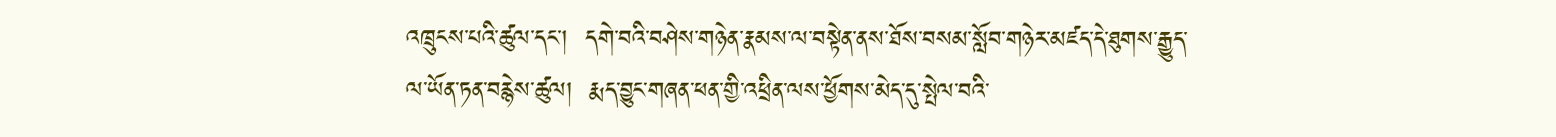འཁྲུངས་པའི་ཚུལ་དང་།  དགེ་བའི་བཤེས་གཉེན་རྣམས་ལ་བསྟེན་ནས་ཐོས་བསམ་སློབ་གཉེར་མཛད་དེ་ཐུགས་རྒྱུད་ལ་ཡོན་ཏན་བརྙེས་ཚུལ།  རྨད་བྱུང་གཞན་ཕན་གྱི་འཕྲིན་ལས་ཕྱོགས་མེད་དུ་སྤེལ་བའི་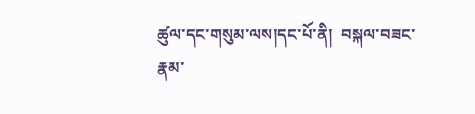ཚུལ་དང་གསུམ་ལས།དང་པོ་ནི།  བསྐལ་བཟང་རྣམ་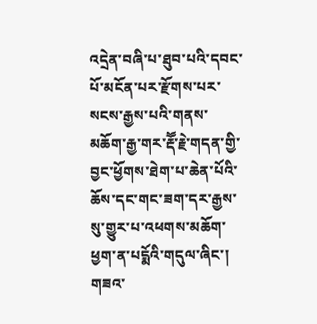འདྲེན་བཞི་པ་ཐུབ་པའི་དབང་པོ་མངོན་པར་རྫོགས་པར་སངས་རྒྱས་པའི་གནས་མཆོག་རྒྱ་གར་རྡཽ་རྗེ་གདན་གྱི་བྱང་ཕྱོགས་ཐེག་པ་ཆེན་པོའི་ཆོས་དང་གང་ཟག་དར་རྒྱས་སུ་གྱུར་པ་འཕགས་མཆོག་ཕྱག་ན་པདྨོའི་གདུལ་ཞིང་།  གཟའ་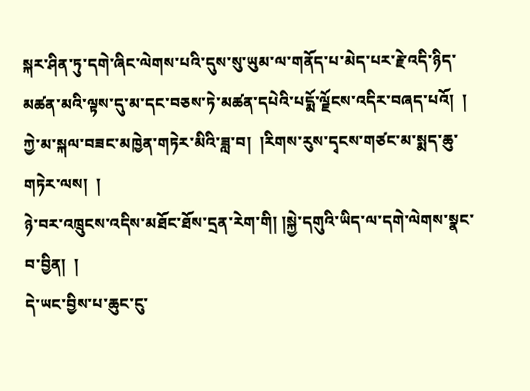སྐར་ཤིན་ཏུ་དགེ་ཞིང་ལེགས་པའི་དུས་སུ་ཡུམ་ལ་གནོད་པ་མེད་པར་རྗེ་འདི་ཉིད་མཚན་མའི་ལྟས་དུ་མ་དང་བཅས་ཏེ་མཚན་དཔེའི་པདྨོ་ལྗོངས་འདིར་བཞད་པའོ།  །
ཀྱེ་མ་སྐལ་བཟང་མཁྱེན་གཏེར་མིའི་ཟླ་བ།  །རིགས་རུས་དྭངས་གཙང་མ་སྨད་ཆུ་གཏེར་ལས།  །
ཉེ་བར་འཁྲུངས་འདིས་མཐོང་ཐོས་དྲན་རེག་གི། །སྐྱེ་དགུའི་ཡིད་ལ་དགེ་ལེགས་སྣང་བ་བྱིན།  །
དེ་ཡང་བྱིས་པ་ཆུང་ངུ་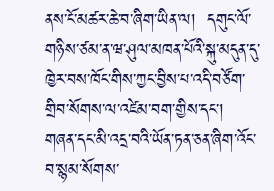ནས་ངོ་མཚར་ཆེ་བ་ཞིག་ཡིན་ལ།  དགུང་ལོ་གཉིས་ཙམ་ན་ཝ་ཤུལ་མཁན་པོའི་སྐུ་མདུན་དུ་ཁྱེར་བས་ཁོང་གིས་ཀྱང་བྱིས་པ་འདི་བཙོག་གྲིབ་སོགས་ལ་འཛེམ་བག་གྱིས་དང་།  གཞན་དང་མི་འདྲ་བའི་ཡོན་ཏན་ཅན་ཞིག་འོང་བ་སྙམ་སོགས་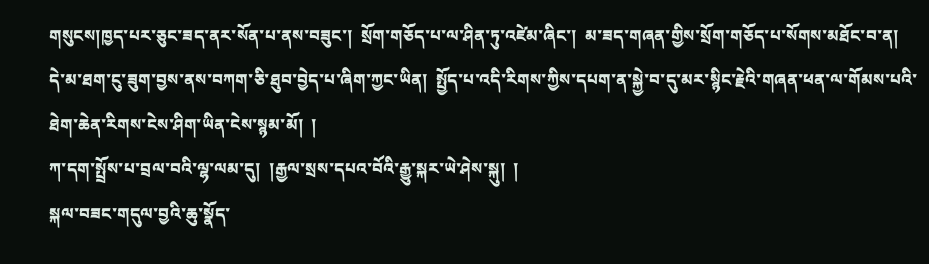གསུངས།ཁྱད་པར་ཅུང་ཟད་ནར་སོན་པ་ནས་བཟུང་།  སྲོག་གཅོད་པ་ལ་ཤིན་ཏུ་འཛེམ་ཞིང་།  མ་ཟད་གཞན་གྱིས་སྲོག་གཅོད་པ་སོགས་མཐོང་བ་ན།  དེ་མ་ཐག་ངུ་ཟུག་བྱས་ནས་བཀག་ཅི་ཐུབ་བྱེད་པ་ཞིག་ཀྱང་ཡིན།  སྤྱོད་པ་འདི་རིགས་ཀྱིས་དཔག་ན་སྐྱེ་བ་དུ་མར་སྙིང་རྗེའི་གཞན་ཕན་ལ་གོམས་པའི་ཐེག་ཆེན་རིགས་ངེས་ཤིག་ཡིན་ངེས་སྙམ་མོ།  །
ཀ་དག་སྤྲོས་པ་བྲལ་བའི་ལྷ་ལམ་དུ།  །རྒྱལ་སྲས་དཔའ་བོའི་རྒྱུ་སྐར་ཡེ་ཤེས་སྐུ།  །
སྐལ་བཟང་གདུལ་བྱའི་ཆུ་སྣོད་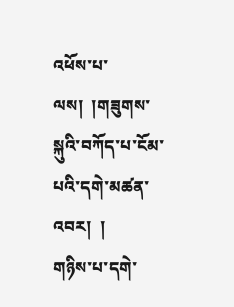འཕོས་པ་ལས།  །གཟུགས་སྐུའི་བཀོད་པ་ངོམ་པའི་དགེ་མཚན་འབར།  །
གཉིས་པ་དགེ་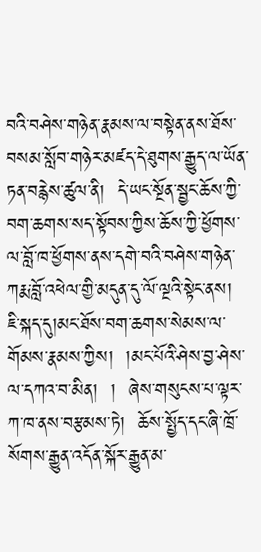བའི་བཤེས་གཉེན་རྣམས་ལ་བསྟེན་ནས་ཐོས་བསམ་སློབ་གཉེར་མཛད་དེ་ཐུགས་རྒྱུད་ལ་ཡོན་ཏན་བརྙེས་ཚུལ་ནི།  དེ་ཡང་སྔོན་སྦྱང་ཆོས་ཀྱི་བག་ཆགས་སད་སྟོབས་ཀྱིས་ཆོས་ཀྱི་ཕྱོགས་ལ་བློ་ཁ་ཕྱོགས་ནས་དགེ་བའི་བཤེས་གཉེན་ཀརྨ་བློ་འཕེལ་གྱི་མདུན་དུ་ལོ་ལྔའི་སྟེང་ནས།  ཇི་སྐད་དུ།མང་ཐོས་བག་ཆགས་སེམས་ལ་གོམས་རྣམས་ཀྱིས།  །མང་པོའི་ཤེས་བྱ་ཤེས་ལ་དཀའ་བ་མིན།  །  ཞེས་གསུངས་པ་ལྟར་ཀ་ཁ་ནས་བརྩམས་ཏེ།  ཆོས་སྤྱོད་དང་ཞི་ཁྲོ་སོགས་རྒྱུན་འདོན་སྐོར་རྒྱུན་མ་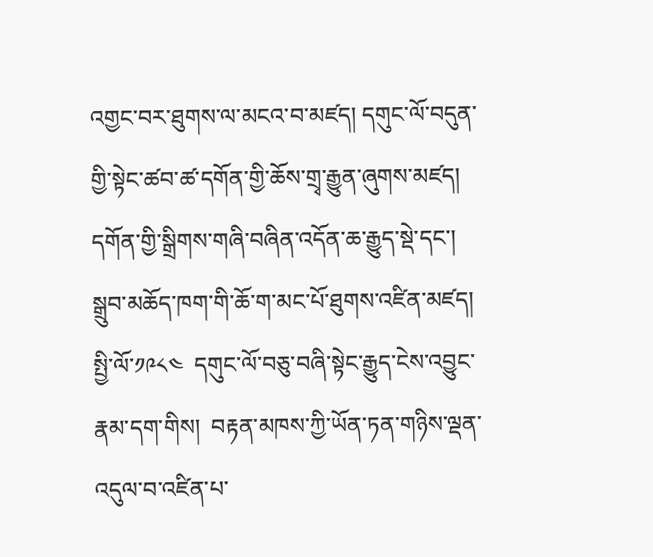འགྱང་བར་ཐུགས་ལ་མངའ་བ་མཛད། དགུང་ལོ་བདུན་གྱི་སྟེང་ཚབ་ཚ་དགོན་གྱི་ཆོས་གྲྭ་རྒྱུན་ཞུགས་མཛད།  དགོན་གྱི་སྒྲིགས་གཞི་བཞིན་འདོན་ཆ་རྒྱུད་སྡེ་དང་།  སྒྲུབ་མཆོད་ཁག་གི་ཆོ་ག་མང་པོ་ཐུགས་འཛིན་མཛད།  སྤྱི་ལོ་༡༩༨༤  དགུང་ལོ་བཅུ་བཞི་སྟེང་རྒྱུད་ངེས་འབྱུང་རྣམ་དག་གིས།  བརྟན་མཁས་ཀྱི་ཡོན་ཏན་གཉིས་ལྡན་འདུལ་བ་འཛིན་པ་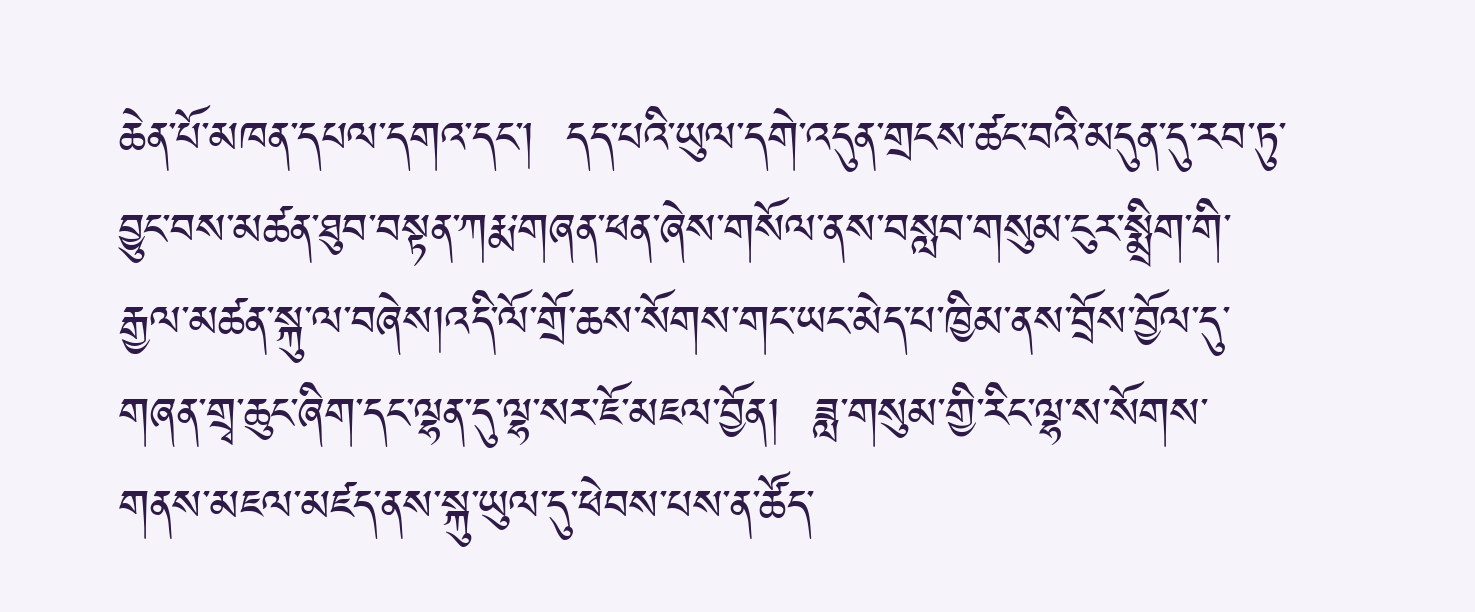ཆེན་པོ་མཁན་དཔལ་དགའ་དང་།  དད་པའི་ཡུལ་དགེ་འདུན་གྲངས་ཚང་བའི་མདུན་དུ་རབ་ཏུ་བྱུང་བས་མཚན་ཐུབ་བསྟན་ཀརྨ་གཞན་ཕན་ཞེས་གསོལ་ནས་བསླབ་གསུམ་ངུར་སྨྲིག་གི་རྒྱལ་མཚན་སྐུ་ལ་བཞེས།འདི་ལོ་གྲོ་ཆས་སོགས་གང་ཡང་མེད་པ་ཁྱིམ་ནས་བྲོས་བྱོལ་དུ་གཞན་གྲྭ་ཆུང་ཞིག་དང་ལྷན་དུ་ལྷ་སར་ཇོ་མཇལ་བྱོན།  ཟླ་གསུམ་གྱི་རིང་ལྷ་ས་སོགས་གནས་མཇལ་མཛད་ནས་སྐུ་ཡུལ་དུ་ཕེབས་པས་ན་ཚོད་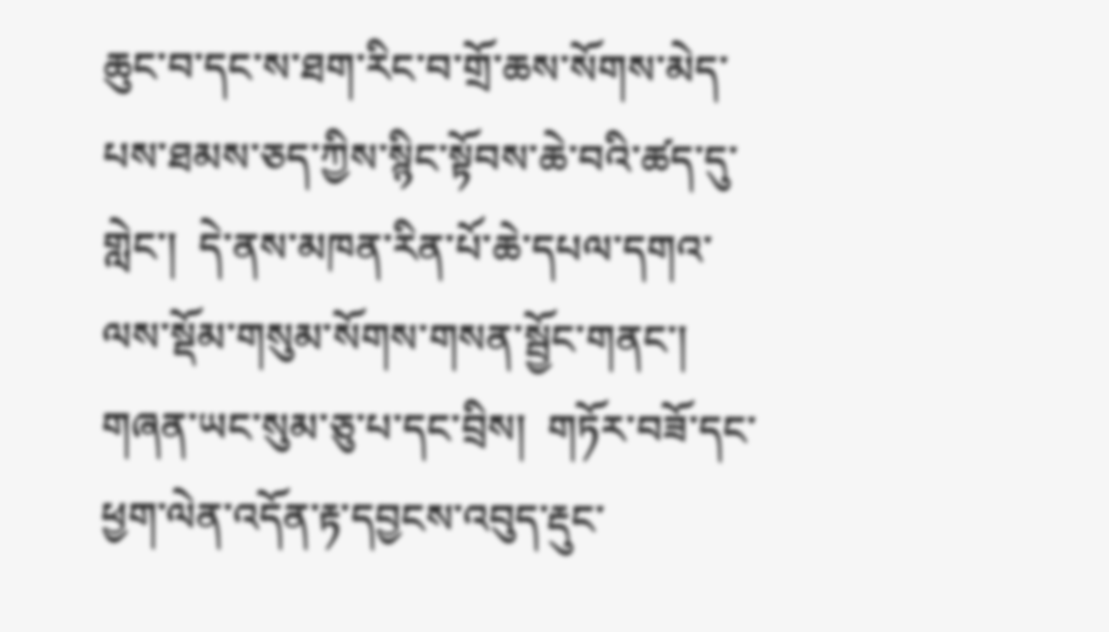ཆུང་བ་དང་ས་ཐག་རིང་བ་གྲོ་ཆས་སོགས་མེད་པས་ཐམས་ཅད་ཀྱིས་སྙིང་སྟོབས་ཆེ་བའི་ཚད་དུ་གླེང་།  དེ་ནས་མཁན་རིན་པོ་ཆེ་དཔལ་དགའ་ལས་སྡོམ་གསུམ་སོགས་གསན་སྦྱོང་གནང་།  གཞན་ཡང་སུམ་ཅུ་པ་དང་བྲིས།  གཏོར་བཟོ་དང་ཕྱག་ལེན་འདོན་རྟ་དབྱངས་འབུད་རྡུང་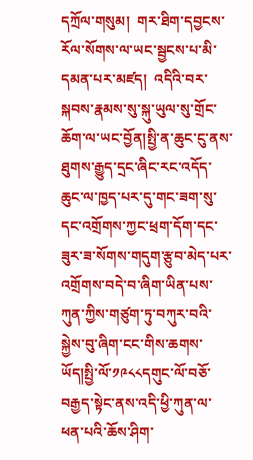དཀྲོལ་གསུམ།  གར་ཐིག་དབྱངས་རོལ་སོགས་ལ་ཡང་སྦྱངས་པ་མི་དམན་པར་མཛད།  འདིའི་བར་སྐབས་རྣམས་སུ་སྐུ་ཡུལ་སུ་གྲོང་ཆོག་ལ་ཡང་བྱོན།སྤྱི་ན་ཆུང་ངུ་ནས་ཐུགས་རྒྱུད་དྲང་ཞིང་རང་འདོད་ཆུང་ལ་ཁྱད་པར་དུ་གང་ཟག་སུ་དང་འགྲོགས་ཀྱང་ཕྲག་དོག་དང་ཟུར་ཟ་སོགས་གདུག་རྩུབ་མེད་པར་འགྲོགས་བདེ་བ་ཞིག་ཡིན་པས་ཀུན་ཀྱིས་གཙུག་ཏུ་བཀུར་བའི་སྐྱེས་བུ་ཞིག་ངང་གིས་ཆགས་ཡོད།སྤྱི་ལོ་༡༩༨༨དགུང་ལོ་བཅོ་བརྒྱད་སྟེང་ནས་འདི་ཕྱི་ཀུན་ལ་ཕན་པའི་ཆོས་ཤིག་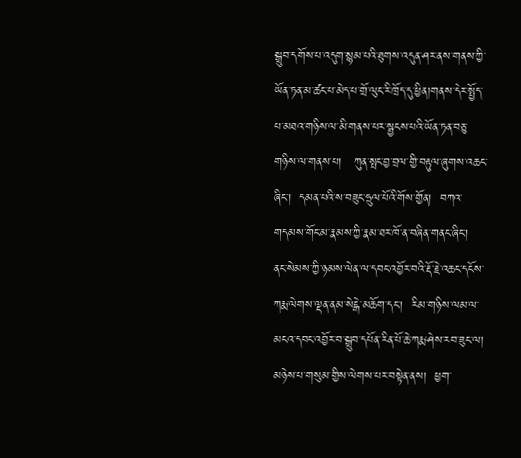སྒྲུབ་དགོས་པ་འདུག་སྙམ་པའི་ཐུགས་འདུན་ཤར་ནས་གནས་ཀྱི་ཡོན་ཏན་མ་ཚང་པ་མེད་པ་གྲོ་ལུང་རི་ཁྲོད་དུ་ཕྱིན།གནས་དེར་སྤྱོད་པ་མཐའ་གཉིས་ལ་མི་གནས་པར་སྦྱངས་པའི་ཡོན་ཏན་བཅུ་གཉིས་ལ་གནས་པ།   ཀུན་སྤང་བྱ་བྲལ་གྱི་བརྟུལ་ཞུགས་འཆང་ཞིང་།  དམན་པའི་ས་བཟུང་ཧྲུལ་པོའི་གོས་གྱོན།  བཀའ་གདམས་གོང་མ་རྣམས་ཀྱི་རྣམ་ཐར་ཁོ་ན་བཞིན་གནང་ཞིང་།  ནང་སེམས་ཀྱི་ཉམས་ལེན་ལ་དབང་འབྱོར་བའི་རྡོ་རྗེ་འཆང་དངོས་ཀརྨ་ལེགས་ལྡན་ནམ་སེངྒེ་མཆོག་དང་།  རིམ་གཉིས་ལམ་ལ་མངའ་དབང་འབྱོར་བ་སྒྲུབ་དཔོན་རིན་པོ་ཆེ་ཀརྨ་ཤེས་རབ་ཟུང་ལ།  མཉེས་པ་གསུམ་གྱིས་ལེགས་པར་བསྟེན་ནས།  ཕྱག་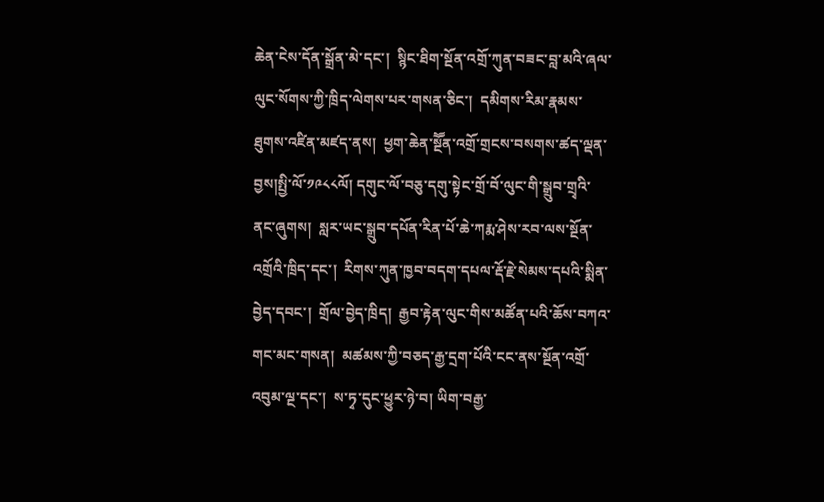ཆེན་ངེས་དོན་སྒྲོན་མེ་དང་།  སྙིང་ཐིག་སྔོན་འགྲོ་ཀུན་བཟང་བླ་མའི་ཞལ་ལུང་སོགས་ཀྱི་ཁྲིད་ལེགས་པར་གསན་ཅིང་།  དམིགས་རིམ་རྣམས་ཐུགས་འཛིན་མཛད་ནས།  ཕྱག་ཆེན་སྔཽན་འགྲོ་གྲངས་བསགས་ཚད་ལྡན་བྱས།སྤྱི་ལོ་༡༩༨༨ལོ། དགུང་ལོ་བཅུ་དགུ་སྟེང་གྲོ་བོ་ལུང་གི་སྒྲུབ་གྲྭའི་ནང་ཞུགས།  སླར་ཡང་སྒྲུབ་དཔོན་རིན་པོ་ཆེ་ཀརྨ་ཤེས་རབ་ལས་སྔོན་འགྲོའི་ཁྲིད་དང་།  རིགས་ཀུན་ཁྱབ་བདག་དཔལ་རྡོ་རྗེ་སེམས་དཔའི་སྨིན་བྱེད་དབང་།  གྲོལ་བྱེད་ཁྲིད།  རྒྱབ་རྟེན་ལུང་གིས་མཚོན་པའི་ཆོས་བཀའ་གང་མང་གསན།  མཚམས་ཀྱི་བཅད་རྒྱ་དྲག་པོའི་ངང་ནས་སྔོན་འགྲོ་འབུམ་ལྔ་དང་།  ས་ཏྭ་དུང་ཕྱུར་ཉེ་བ། ཡིག་བརྒྱ་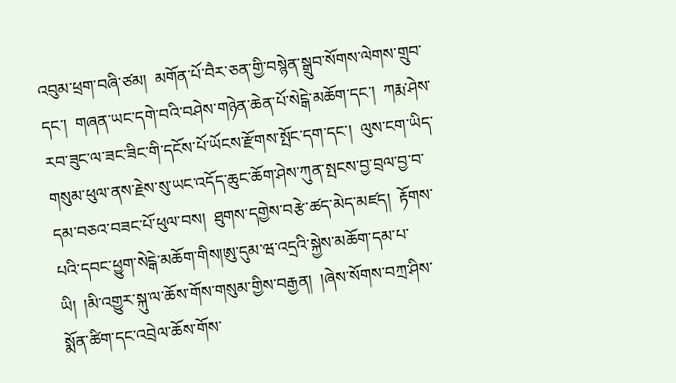འབུམ་ཕྲག་བཞི་ཙམ།  མགོན་པོ་བཻར་ཅན་གྱི་བསྙེན་སྒྲུབ་སོགས་ལེགས་གྲུབ་དང་།  གཞན་ཡང་དགེ་བའི་བཤེས་གཉེན་ཆེན་པོ་སེངྒེ་མཆོག་དང་།  ཀརྨ་ཤེས་རབ་ཟུང་ལ་ཟང་ཟིང་གི་དངོས་པོ་ཡོངས་རྫོགས་སྤོང་དག་དང་།  ལུས་ངག་ཡིད་གསུམ་ཕུལ་ནས་རྗེས་སུ་ཡང་འདོད་ཆུང་ཆོག་ཤེས་ཀུན་སྤངས་བྱ་བྲལ་བྱ་བ་དམ་བཅའ་བཟང་པོ་ཕུལ་བས།  ཐུགས་དགྱེས་བརྩེ་ཚད་མེད་མཛད།  རྟོགས་པའི་དབང་ཕྱུག་སེངྒེ་མཆོག་གིས།ཨུ་དུམ་ཝ་འདྲའི་སྐྱེས་མཆོག་དམ་པ་ཡི།  །མི་འགྱུར་སྐུ་ལ་ཆོས་གོས་གསུམ་གྱིས་བརྒྱན།  །ཞེས་སོགས་བཀྲ་ཤིས་སྨོན་ཚིག་དང་འབྲེལ་ཆོས་གོས་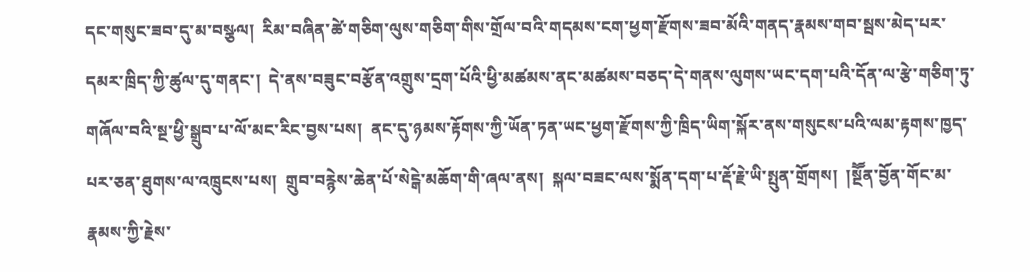དང་གསུང་ཟབ་དུ་མ་བསྩལ།  རིམ་བཞིན་ཚེ་གཅིག་ལུས་གཅིག་གིས་གྲོལ་བའི་གདམས་ངག་ཕྱག་རྫོགས་ཟབ་མོའི་གནད་རྣམས་གབ་སྦས་མེད་པར་དམར་ཁྲིད་ཀྱི་ཚུལ་དུ་གནང་།  དེ་ནས་བཟུང་བརྩོན་འགྲུས་དྲག་པོའི་ཕྱི་མཚམས་ནང་མཚམས་བཅད་དེ་གནས་ལུགས་ཡང་དག་པའི་དོན་ལ་རྩེ་གཅིག་ཏུ་གཞོལ་བའི་སྔ་ཕྱི་སྒྲུབ་པ་ལོ་མང་རིང་བྱས་པས།  ནང་དུ་ཉམས་རྟོགས་ཀྱི་ཡོན་ཏན་ཡང་ཕྱག་རྫོགས་ཀྱི་ཁྲིད་ཡིག་སྐོར་ནས་གསུངས་པའི་ལམ་རྟགས་ཁྱད་པར་ཅན་ཐུགས་ལ་འཁྲུངས་པས།  གྲུབ་བརྙེས་ཆེན་པོ་སེངྒེ་མཆོག་གི་ཞལ་ནས།  སྐལ་བཟང་ལས་སྨོན་དག་པ་རྡོ་རྗེ་ཡི་སྤུན་གྲོགས།  །སྔཽན་བྱོན་གོང་མ་རྣམས་ཀྱི་རྗེས་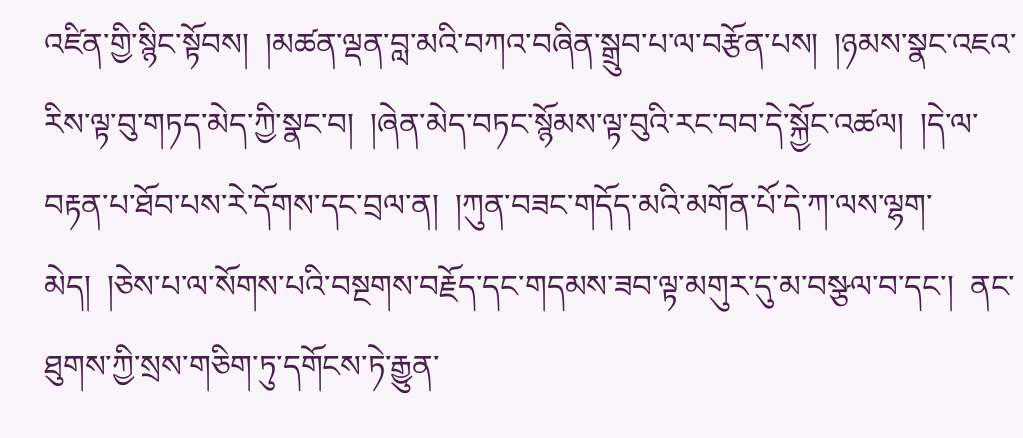འཛིན་གྱི་སྙིང་སྟོབས།  །མཚན་ལྡན་བླ་མའི་བཀའ་བཞིན་སྒྲུབ་པ་ལ་བརྩོན་པས།  །ཉམས་སྣང་འཇའ་རིས་ལྟ་བུ་གཏད་མེད་ཀྱི་སྣང་བ།  །ཞེན་མེད་བཏང་སྙོམས་ལྟ་བུའི་རང་བབ་དེ་སྐྱོང་འཚལ།  །དེ་ལ་བརྟན་པ་ཐོབ་པས་རེ་དོགས་དང་བྲལ་ན།  །ཀུན་བཟང་གདོད་མའི་མགོན་པོ་དེ་ཀ་ལས་ལྷག་མེད།  །ཅེས་པ་ལ་སོགས་པའི་བསྔགས་བརྗོད་དང་གདམས་ཟབ་ལྟ་མགུར་དུ་མ་བསྩལ་བ་དང་།  ནང་ཐུགས་ཀྱི་སྲས་གཅིག་ཏུ་དགོངས་ཏེ་རྒྱུན་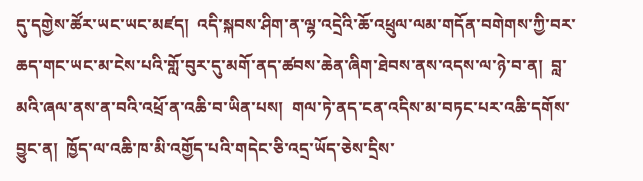དུ་དགྱེས་ཚོར་ཡང་ཡང་མཛད།  འདི་སྐབས་ཤིག་ན་ལྷ་འདྲེའི་ཆོ་འཕྲུལ་ལམ་གདོན་བགེགས་ཀྱི་བར་ཆད་གང་ཡང་མ་ངེས་པའི་གློ་བུར་དུ་མགོ་ནད་ཚབས་ཆེན་ཞིག་ཐེབས་ནས་འདས་ལ་ཉེ་བ་ན།  བླ་མའི་ཞལ་ནས་ན་བའི་འཕྲོ་ན་འཆི་བ་ཡིན་པས།  གལ་ཏེ་ནད་ངན་འདིས་མ་བཏང་པར་འཆི་དགོས་བྱུང་ན།  ཁྱོད་ལ་འཆི་ཁ་མི་འགྱོད་པའི་གདེང་ཅི་འདྲ་ཡོད་ཅེས་དྲིས་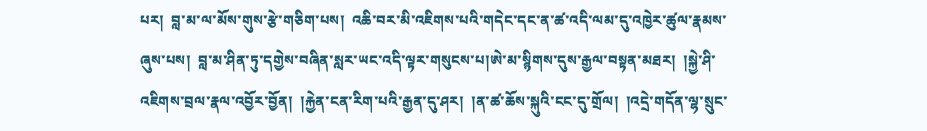པར།  བླ་མ་ལ་མོས་གུས་རྩེ་གཅིག་པས།  འཆི་བར་མི་འཇིགས་པའི་གདེང་དང་ན་ཚ་འདི་ལམ་དུ་འཁྱེར་ཚུལ་རྣམས་ཞུས་པས།  བླ་མ་ཤིན་ཏུ་དགྱེས་བཞིན་སླར་ཡང་འདི་ལྟར་གསུངས་པ།ཨེ་མ་སྙིགས་དུས་རྒྱལ་བསྟན་མཐར།  །སྐྱེ་ཤི་འཇིགས་བྲལ་རྣལ་འབྱོར་བྱོན།  །རྐྱེན་ངན་རིག་པའི་རྒྱན་དུ་ཤར།  །ན་ཚ་ཆོས་སྐུའི་ངང་དུ་གྲོལ།  །འདྲེ་གདོན་ལྷ་སྲུང་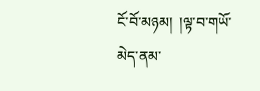ངོ་བོ་མཉམ།  །ལྟ་བ་གཡོ་མེད་ནམ་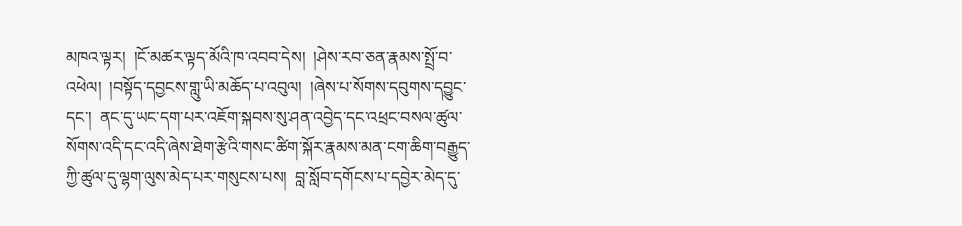མཁའ་ལྟར།  །ངོ་མཚར་ལྟད་མོའི་ཁ་འབབ་དེས།  །ཤེས་རབ་ཅན་རྣམས་སྤྲོ་བ་འཕེལ།  །བསྟོད་དབྱངས་གླུ་ཡི་མཆོད་པ་འབུལ།  །ཞེས་པ་སོགས་དབུགས་དབྱུང་དང་།  ནང་དུ་ཡང་དག་པར་འཇོག་སྐབས་སུ་ཤན་འབྱེད་དང་འཕྲང་བསལ་ཚུལ་སོགས་འདི་དང་འདི་ཞེས་ཐེག་རྩེའི་གསང་ཚིག་སྐོར་རྣམས་མན་ངག་ཆིག་བརྒྱུད་ཀྱི་ཚུལ་དུ་ལྷག་ལུས་མེད་པར་གསུངས་པས།  བླ་སློབ་དགོངས་པ་དབྱེར་མེད་དུ་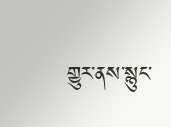གྱུར་ནས་སྙུང་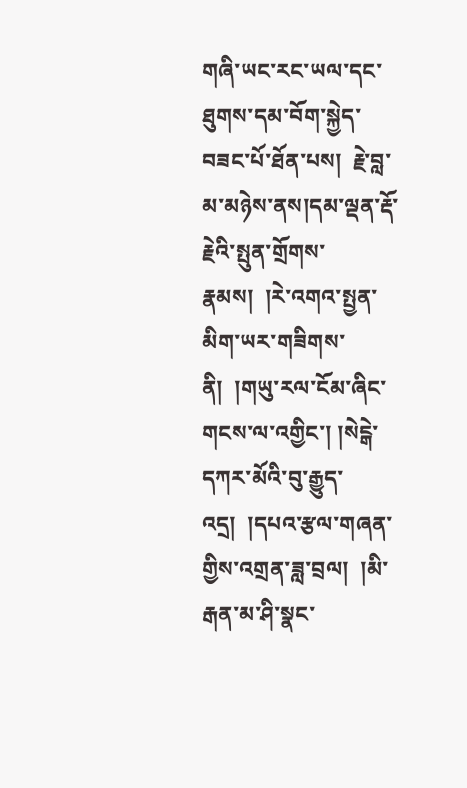གཞི་ཡང་རང་ཡལ་དང་ཐུགས་དམ་བོག་སྐྱེད་བཟང་པོ་ཐོན་པས།  རྗེ་བླ་མ་མཉེས་ནས།དམ་ལྡན་རྡོ་རྗེའི་སྤུན་གྲོགས་རྣམས།  །རེ་འགའ་སྤྱན་མིག་ཡར་གཟིགས་ནི།  །གཡུ་རལ་ངོམ་ཞིང་གངས་ལ་འགྱིང་། །སེངྒེ་དཀར་མོའི་བུ་རྒྱུད་འདྲ།  །དཔའ་རྩལ་གཞན་གྱིས་འགྲན་ཟླ་བྲལ།  །མི་རྒན་མ་ཤི་སྣང་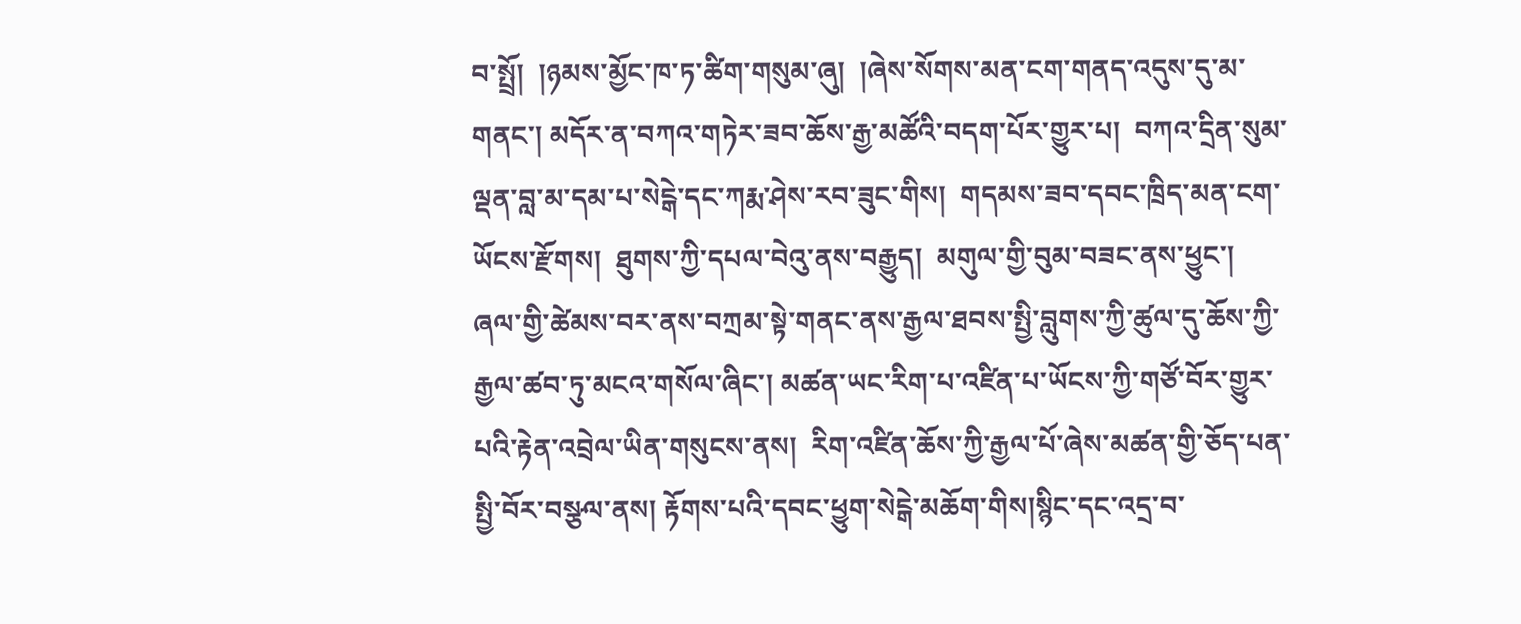བ་སྤྲོ།  །ཉམས་མྱོང་ཁ་ཏ་ཚིག་གསུམ་ཞུ།  །ཞེས་སོགས་མན་ངག་གནད་འདུས་དུ་མ་གནང་། མདོར་ན་བཀའ་གཏེར་ཟབ་ཆོས་རྒྱ་མཚོའི་བདག་པོར་གྱུར་པ།  བཀའ་དྲིན་སུམ་ལྡན་བླ་མ་དམ་པ་སེངྒེ་དང་ཀརྨ་ཤེས་རབ་ཟུང་གིས།  གདམས་ཟབ་དབང་ཁྲིད་མན་ངག་ཡོངས་རྫོགས།  ཐུགས་ཀྱི་དཔལ་བེའུ་ནས་བརྒྱུད།  མགུལ་གྱི་བུམ་བཟང་ནས་ཕྱུང་།  ཞལ་གྱི་ཚེམས་བར་ནས་བཀྲམ་སྟེ་གནང་ནས་རྒྱལ་ཐབས་སྤྱི་བླུགས་ཀྱི་ཚུལ་དུ་ཆོས་ཀྱི་རྒྱལ་ཚབ་ཏུ་མངའ་གསོལ་ཞིང་། མཚན་ཡང་རིག་པ་འཛིན་པ་ཡོངས་ཀྱི་གཙོ་བོར་གྱུར་པའི་རྟེན་འབྲེལ་ཡིན་གསུངས་ནས།  རིག་འཛིན་ཆོས་ཀྱི་རྒྱལ་པོ་ཞེས་མཚན་གྱི་ཅོད་པན་སྤྱི་བོར་བསྩལ་ནས། རྟོགས་པའི་དབང་ཕྱུག་སེངྒེ་མཆོག་གིས།སྙིང་དང་འདྲ་བ་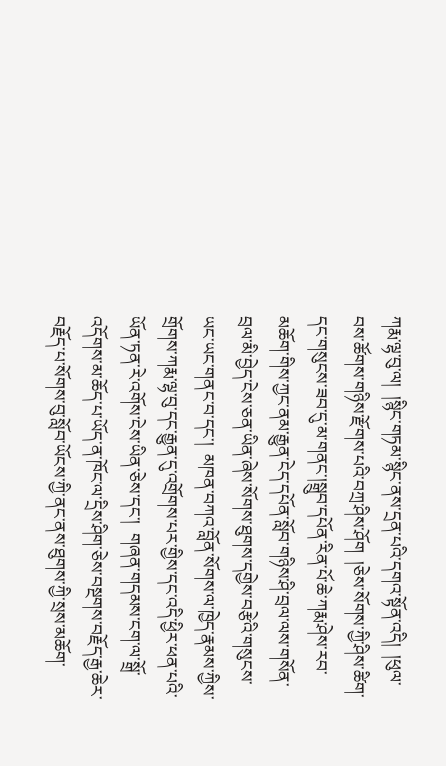ཀརྨ་ལྷ་བུ་ལ།  །སྙིང་གཏམ་སྙིང་ནས་དྲན་པའི་དགའ་སྟོན་འདི།  །ཕུལ་བས་ཚོགས་གཉིས་རྫོགས་པའི་བཀྲ་ཤིས་ཤོག  །ཅེས་སོགས་ཀྱི་ཤིས་ཚིག་དང་གསུངས་ཟབ་དུ་མ་གནང་།སྒྲུབ་དཔོན་རིན་པོ་ཆེ་ཀརྨ་ཤེས་རབ་མཆོག་གིས་ཀྱང་ནམ་རྒྱུན་ངེད་དཔོན་སློབ་གཉིས་ཤི་བྲལ་ལས་གསོན་བྲལ་མི་བྱེད་ངེས་ཅན་ཡིན་ཞེས་སོགས་ཐུགས་དགྱེས་བརྩེའི་གསུངས་ཡང་ཡང་གནང་བ་དང་།  མཁན་བཀའ་བློན་སོགས་ལ་ཁྱེད་རྣམས་ཀྱིས་གྲོགས་ཀརྨ་ལྷ་བུ་དང་རྒྱུན་དུ་འགྲོགས་པར་གྱིས་དང་འདི་ཕྱིར་ཕན་པའི་ཡོན་ཏན་རེ་འགོས་ངེས་ཡིན་ཅེས་དང་།  གཞན་གདམས་ངག་ལ་སྒྲོ་འདོགས་མ་ཆོད་པ་ཡོད་ན་ཁོང་ལ་དྲིས་ཤིག་ཅེས་བསྔགས་བརྗོད་རྒྱ་ཆེར་བརྗོད་པ་སོགས་བུ་སློབ་ཡོངས་ཀྱི་ནང་ནས་ཐུགས་ཀྱི་སྲས་མཆོག་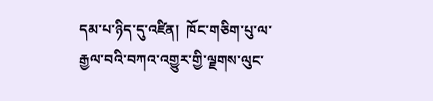དམ་པ་ཉིད་དུ་འཛིན།  ཁོང་གཅིག་པུ་ལ་རྒྱལ་བའི་བཀའ་འགྱུར་གྱི་ལྗགས་ལུང་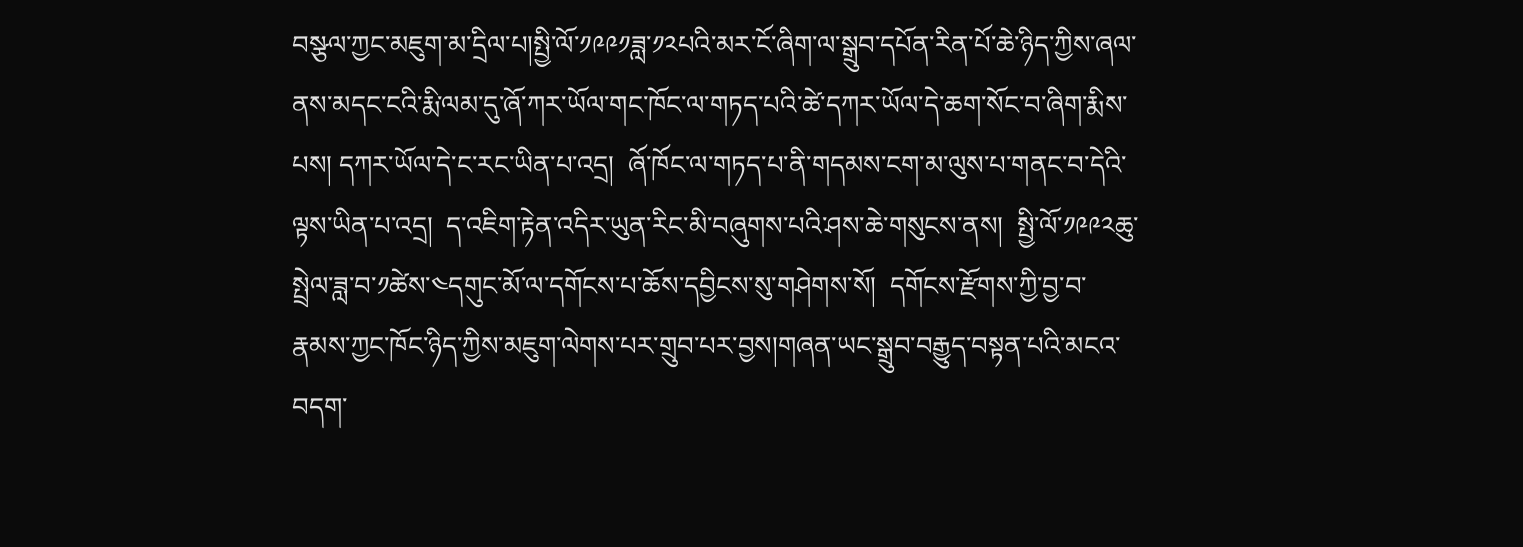བསྩལ་ཀྱང་མཇུག་མ་དྲིལ་པ།སྤྱི་ལོ་༡༩༩༡ཟླ་༡༢པའི་མར་ངོ་ཞིག་ལ་སྒྲུབ་དཔོན་རིན་པོ་ཆེ་ཉིད་ཀྱིས་ཞལ་ནས་མདང་ངའི་རྨི་ལམ་དུ་ཞོ་ཀར་ཡོལ་གང་ཁོང་ལ་གཏད་པའི་ཚེ་དཀར་ཡོལ་དེ་ཆག་སོང་བ་ཞིག་རྨིས་པས། དཀར་ཡོལ་དེ་ང་རང་ཡིན་པ་འདྲ།  ཞོ་ཁོང་ལ་གཏད་པ་ནི་གདམས་ངག་མ་ལུས་པ་གནང་བ་དེའི་ལྟས་ཡིན་པ་འདྲ།  ད་འཇིག་རྟེན་འདིར་ཡུན་རིང་མི་བཞུགས་པའི་ཤས་ཆེ་གསུངས་ནས།  སྤྱི་ལོ་༡༩༩༢ཆུ་སྤྲེལ་ཟླ་བ་༡ཚེས་༤དགུང་མོ་ལ་དགོངས་པ་ཆོས་དབྱིངས་སུ་གཤེགས་སོ།  དགོངས་རྫོགས་ཀྱི་བྱ་བ་རྣམས་ཀྱང་ཁོང་ཉིད་ཀྱིས་མཇུག་ལེགས་པར་གྲུབ་པར་བྱས།གཞན་ཡང་སྒྲུབ་བརྒྱུད་བསྟན་པའི་མངའ་བདག་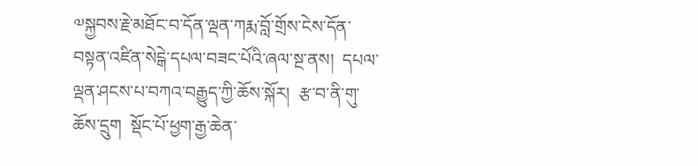༧སྐྱབས་རྗེ་མཐོང་བ་དོན་ལྡན་ཀརྨ་བློ་གྲོས་ངེས་དོན་བསྟན་འཛིན་སེངྒེ་དཔལ་བཟང་པོའི་ཞལ་སྔ་ནས།  དཔལ་ལྡན་ཤངས་པ་བཀའ་བརྒྱུད་ཀྱི་ཆོས་སྐོར།  རྩ་བ་ནི་གུ་ཆོས་དྲུག  སྡོང་པོ་ཕྱག་རྒྱ་ཆེན་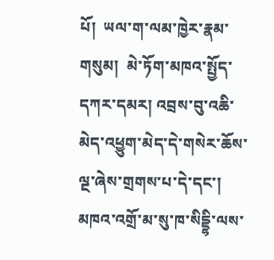པོ།  ཡལ་ག་ལམ་ཁྱེར་རྣམ་གསུམ།  མེ་ཏོག་མཁའ་སྤྱོད་དཀར་དམར། འབྲས་བུ་འཆི་མེད་འཕྱུག་མེད་དེ་གསེར་ཆོས་ལྔ་ཞེས་གྲགས་པ་དེ་དང་།  མཁའ་འགྲོ་མ་སུ་ཁ་སིདྡྷི་ལས་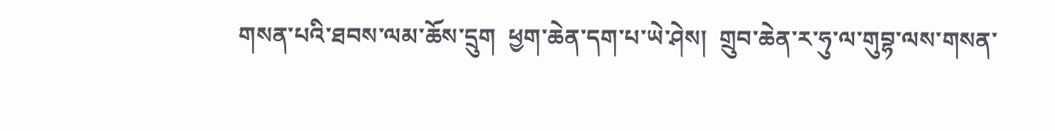གསན་པའི་ཐབས་ལམ་ཆོས་དྲུག  ཕྱག་ཆེན་དག་པ་ཡེ་ཤེས།  གྲུབ་ཆེན་ར་ཧུ་ལ་གུབྷ་ལས་གསན་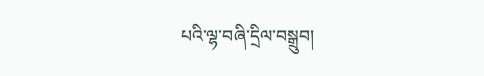པའི་ལྷ་བཞི་དྲིལ་བསྒྲུབ།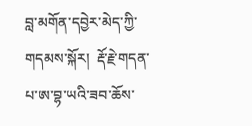བླ་མགོན་དབྱེར་མེད་ཀྱི་གདམས་སྐོར།  རྡོ་རྗེ་གདན་པ་ཨ་བྷ་ཡའི་ཟབ་ཆོས་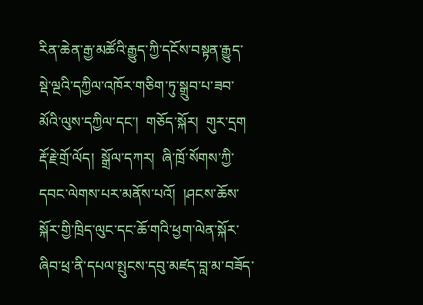རིན་ཆེན་རྒྱ་མཚོའི་རྒྱུད་ཀྱི་དངོས་བསྟན་རྒྱུད་སྡེ་ལྔའི་དཀྱིལ་འཁོར་གཅིག་ཏུ་སྒྲུབ་པ་ཟབ་མོའི་ལུས་དཀྱིལ་དང་།  གཅོད་སྐོར།  གུར་དྲག  རྡོ་རྗེ་གྲོ་ལོད།  སྒྲོལ་དཀར།  ཞི་ཁྲོ་སོགས་ཀྱི་དབང་ལེགས་པར་མནོས་པའོ།  །ཤངས་ཆོས་སྐོར་གྱི་ཁྲིད་ལུང་དང་ཆོ་གའི་ཕྱག་ལེན་སྐོར་ཞིབ་ཕྲ་ནི་དཔལ་སྤུངས་དབུ་མཛད་བླ་མ་བཟོད་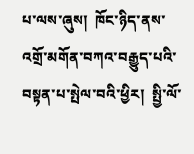པ་ལས་ཞུས།  ཁོང་ཉིད་ནས་འགྲོ་མགོན་བཀའ་བརྒྱུད་པའི་བསྟན་པ་སྤེལ་བའི་ཕྱིར།  སྤྱི་ལོ་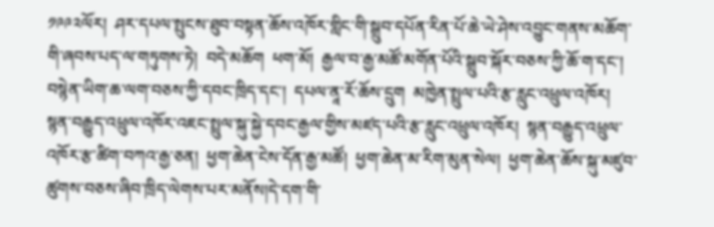༡༩༩༢ལོར།  ཤར་དཔལ་སྤུངས་ཐུབ་བསྟན་ཆོས་འཁོར་གླིང་གི་སྒྲུབ་དཔོན་རིན་པོ་ཆེ་ཡེ་ཤེས་འབྱུང་གནས་མཆོག་གི་ཞབས་པད་ལ་གཏུགས་ཏེ།  བདེ་མཆོག  ཕག་མོ།  རྒྱལ་བ་རྒྱ་མཚོ་མགོན་པོའི་སྒྲུབ་སྐོར་བཅས་ཀྱི་ཆོ་ག་དང་།  བསྙེན་ཡིག་ཆ་ལག་བཅས་ཀྱི་དབང་ཁྲིད་དང་།  དཔལ་ནཱ་རོ་ཆོས་དྲུག  མཁྱེན་སྤྲུལ་པའི་རྩ་རླུང་འཕྲུལ་འཁོར།  སྙན་བརྒྱུད་འཕྲུལ་འཁོར་འཇང་སྤྲུལ་སྐུ་སྐྱེ་དབང་རྒྱལ་གྱིས་མཛད་པའི་རྩ་རླུང་འཕྲུལ་འཁོར།  སྙན་བརྒྱུད་འཕྲུལ་འཁོར་རྩ་ཚིག་བཀའ་རྒྱ་ཅན།  ཕྱག་ཆེན་ངེས་དོན་རྒྱ་མཚོ།  ཕྱག་ཆེན་མ་རིག་མུན་སེལ།  ཕྱག་ཆེན་ཆོས་སྐུ་མཛུབ་ཚུགས་བཅས་ཞིབ་ཁྲིད་ལེགས་པར་མནོས།དེ་དག་གི་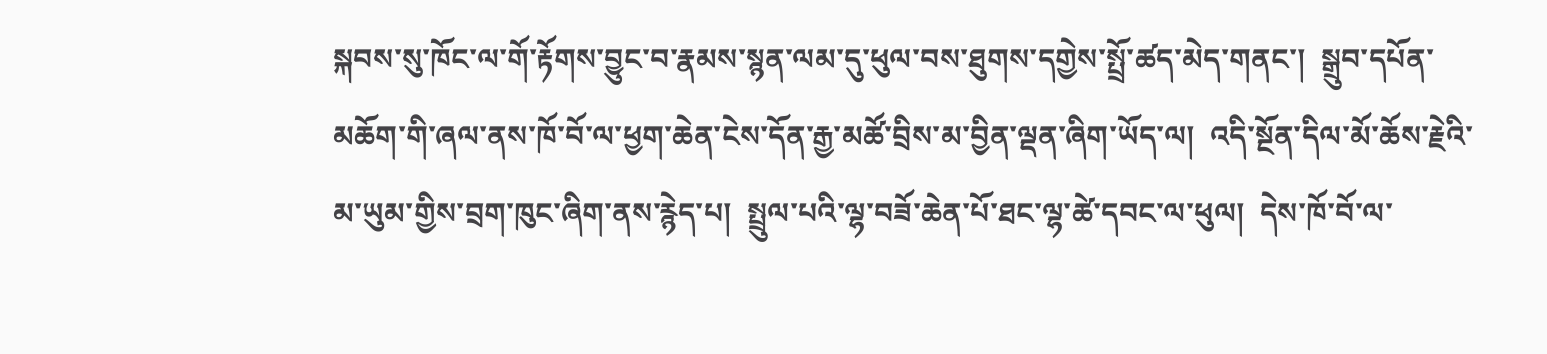སྐབས་སུ་ཁོང་ལ་གོ་རྟོགས་བྱུང་བ་རྣམས་སྙན་ལམ་དུ་ཕུལ་བས་ཐུགས་དགྱེས་སྤྲོ་ཚད་མེད་གནང་།  སྒྲུབ་དཔོན་མཆོག་གི་ཞལ་ནས་ཁོ་བོ་ལ་ཕྱག་ཆེན་ངེས་དོན་རྒྱ་མཚོ་བྲིས་མ་བྱིན་ལྡན་ཞིག་ཡོད་ལ།  འདི་སྔོན་དིལ་མོ་ཆོས་རྗེའི་མ་ཡུམ་གྱིས་བྲག་ཁུང་ཞིག་ནས་རྙེད་པ།  སྤྲུལ་པའི་ལྷ་བཟོ་ཆེན་པོ་ཐང་ལྷ་ཚེ་དབང་ལ་ཕུལ།  དེས་ཁོ་བོ་ལ་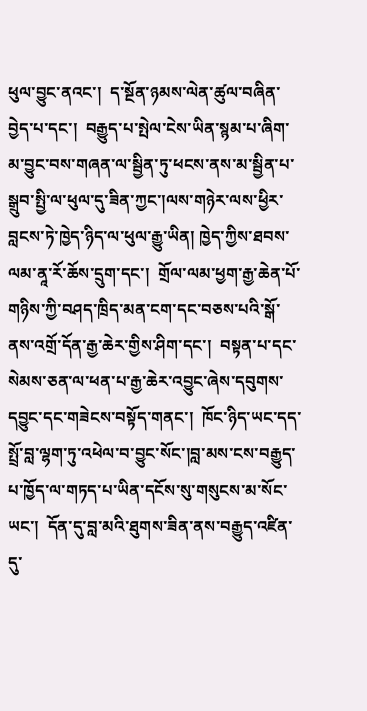ཕུལ་བྱུང་ནའང་།  ད་སྔོན་ཉམས་ལེན་ཚུལ་བཞིན་བྱེད་པ་དང་།  བརྒྱུད་པ་སྤེལ་ངེས་ཡིན་སྙམ་པ་ཞིག་མ་བྱུང་བས་གཞན་ལ་སྦྱིན་ཏུ་ཕངས་ནས་མ་སྦྱིན་པ་སྒྲུབ་སྤྱི་ལ་ཕུལ་དུ་ཟིན་ཀྱང་།ལས་གཉེར་ལས་ཕྱིར་བླངས་ཏེ་ཁྱེད་ཉིད་ལ་ཕུལ་རྒྱུ་ཡིན། ཁྱེད་ཀྱིས་ཐབས་ལམ་ནཱ་རོ་ཆོས་དྲུག་དང་།  གྲོལ་ལམ་ཕྱག་རྒྱ་ཆེན་པོ་གཉིས་ཀྱི་བཤད་ཁྲིད་མན་ངག་དང་བཅས་པའི་སྒོ་ནས་འགྲོ་དོན་རྒྱ་ཆེར་གྱིས་ཤིག་དང་།  བསྟན་པ་དང་སེམས་ཅན་ལ་ཕན་པ་རྒྱ་ཆེར་འབྱུང་ཞེས་དབུགས་དབྱུང་དང་གཟེངས་བསྟོད་གནང་།  ཁོང་ཉིད་ཡང་དད་སྤྲོ་བླ་ལྷག་ཏུ་འཕེལ་བ་བྱུང་སོང་།བླ་མས་ངས་བརྒྱུད་པ་ཁྱོད་ལ་གཏད་པ་ཡིན་དངོས་སུ་གསུངས་མ་སོང་ཡང་།  དོན་དུ་བླ་མའི་ཐུགས་ཟིན་ནས་བརྒྱུད་འཛིན་དུ་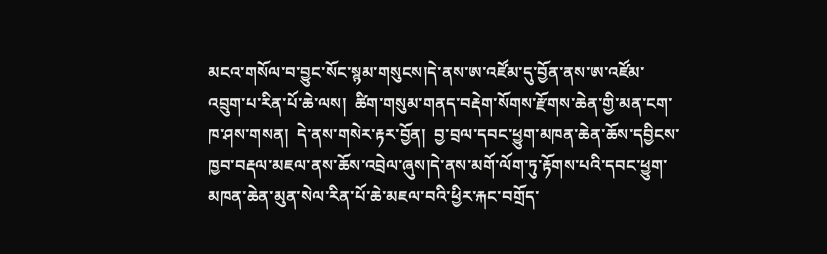མངའ་གསོལ་བ་བྱུང་སོང་སྙམ་གསུངས།དེ་ནས་ཨ་འཛོམ་དུ་བྱོན་ནས་ཨ་འཛོམ་འབྲུག་པ་རིན་པོ་ཆེ་ལས།  ཚིག་གསུམ་གནད་བརྡེག་སོགས་རྫོགས་ཆེན་གྱི་མན་ངག་ཁ་ཤས་གསན།  དེ་ནས་གསེར་རྟར་བྱོན།  བྱ་བྲལ་དབང་ཕྱུག་མཁན་ཆེན་ཆོས་དབྱིངས་ཁྱབ་བརྡལ་མཇལ་ནས་ཆོས་འབྲེལ་ཞུས།དེ་ནས་མགོ་ལོག་ཏུ་རྟོགས་པའི་དབང་ཕྱུག་མཁན་ཆེན་མུན་སེལ་རིན་པོ་ཆེ་མཇལ་བའི་ཕྱིར་རྐང་བགྲོད་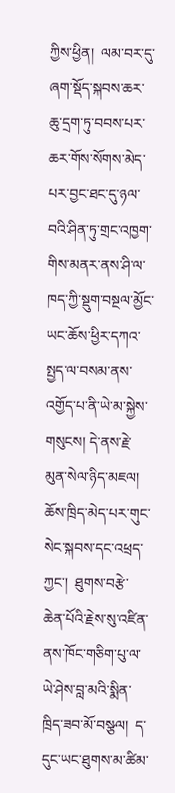ཀྱིས་ཕྱིན།  ལམ་བར་དུ་ཞག་སྡོད་སྐབས་ཆར་ཆུ་དྲག་ཏུ་བབས་པར་ཆར་གོས་སོགས་མེད་པར་བྱང་ཐང་དུ་ཉལ་བའི་ཤིན་ཏུ་གྲང་འཁྱག་གིས་མནར་ནས་ཤི་ལ་ཁད་ཀྱི་སྡུག་བསྔལ་མྱོང་ཡང་ཆོས་ཕྱིར་དཀའ་སྤྱད་ལ་བསམ་ནས་འགྱོད་པ་ནི་ཡེ་མ་སྐྱེས་གསུངས། དེ་ནས་རྗེ་མུན་སེལ་ཉིད་མཇལ།  ཆོས་ཁྲིད་མེད་པར་གུང་སེང་སྐབས་དང་འཕྲད་ཀྱང་།  ཐུགས་བརྩེ་ཆེན་པོའི་རྗེས་སུ་འཛིན་ནས་ཁོང་གཅིག་པུ་ལ་ཡེ་ཤེས་བླ་མའི་སྨིན་ཁྲིད་ཟབ་མོ་བསྩལ།  ད་དུང་ཡང་ཐུགས་མ་ཚིམ་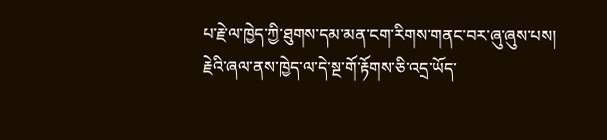པ་རྗེ་ལ་ཁྱེད་ཀྱི་ཐུགས་དམ་མན་ངག་རིགས་གནང་བར་ཞུ་ཞུས་པས།  རྗེའི་ཞལ་ནས་ཁྱེད་ལ་དེ་སྔ་གོ་རྟོགས་ཅི་འདྲ་ཡོད་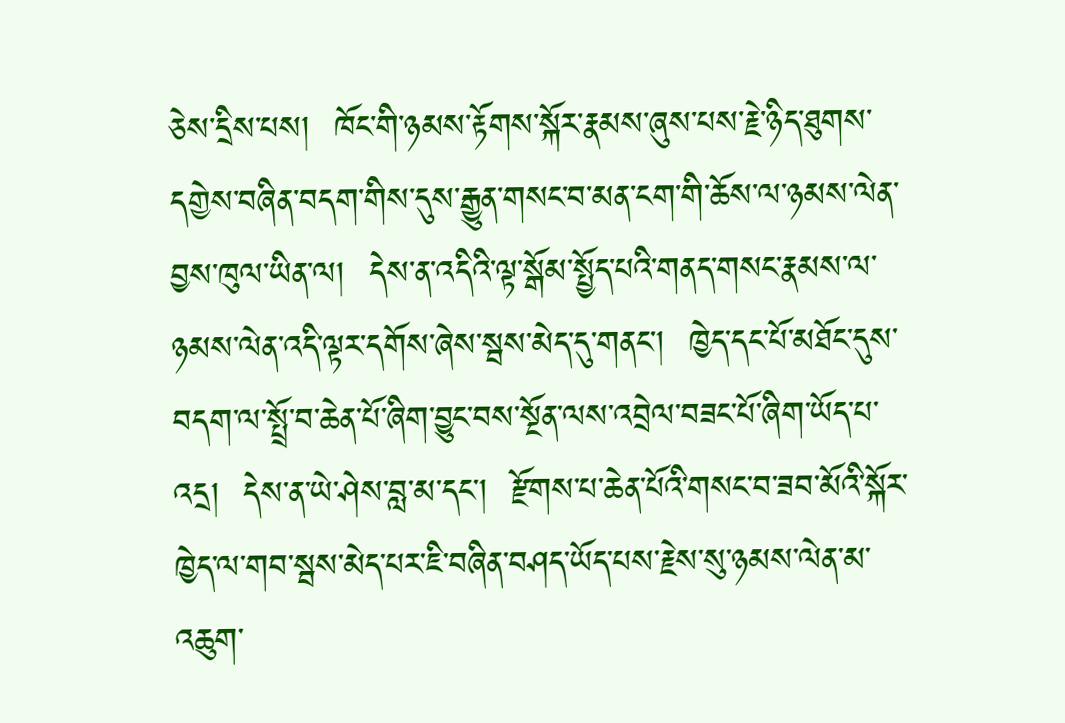ཅེས་དྲིས་པས།  ཁོང་གི་ཉམས་རྟོགས་སྐོར་རྣམས་ཞུས་པས་རྗེ་ཉིད་ཐུགས་དགྱེས་བཞིན་བདག་གིས་དུས་རྒྱུན་གསང་བ་མན་ངག་གི་ཆོས་ལ་ཉམས་ལེན་བྱས་ཁུལ་ཡིན་ལ།  དེས་ན་འདིའི་ལྟ་སྒོམ་སྤྱོད་པའི་གནད་གསང་རྣམས་ལ་ཉམས་ལེན་འདི་ལྟར་དགོས་ཞེས་སྦས་མེད་དུ་གནང་།  ཁྱེད་དང་པོ་མཐོང་དུས་བདག་ལ་སྤྲོ་བ་ཆེན་པོ་ཞིག་བྱུང་བས་སྔོན་ལས་འབྲེལ་བཟང་པོ་ཞིག་ཡོད་པ་འདྲ།  དེས་ན་ཡེ་ཤེས་བླ་མ་དང་།  རྫོགས་པ་ཆེན་པོའི་གསང་བ་ཟབ་མོའི་སྐོར་ཁྱེད་ལ་གབ་སྦས་མེད་པར་ཇི་བཞིན་བཤད་ཡོད་པས་རྗེས་སུ་ཉམས་ལེན་མ་འཆུག་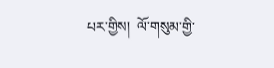པར་གྱིས།  ལོ་གསུམ་གྱི་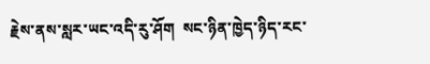རྗེས་ནས་སླར་ཡང་འདི་རུ་ཤོག  སང་ཉིན་ཁྱེད་ཉིད་རང་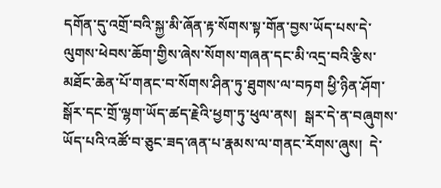དགོན་དུ་འགྲོ་བའི་སྐྱ་མི་ཞོན་རྟ་སོགས་སྟ་གོན་བྱས་ཡོད་པས་དེ་ལུགས་ཕེབས་ཆོག་གྱིས་ཞེས་སོགས་གཞན་དང་མི་འདྲ་བའི་རྩིས་མཐོང་ཆེན་པོ་གནང་བ་སོགས་ཤིན་ཏུ་ཐུགས་ལ་བཏག ཕྱི་ཉིན་ཤོག་སྒོར་དང་གྲོ་ལྷག་ཡོད་ཚད་རྗེའི་ཕྱག་ཏུ་ཕུལ་ནས།  སྒར་དེ་ན་བཞུགས་ཡོད་པའི་འཚོ་བ་ཅུང་ཟད་ཞན་པ་རྣམས་ལ་གནང་རོགས་ཞུས།  དེ་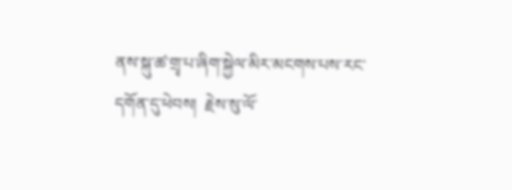ནས་སྐུ་ཚ་གྲྭ་པ་ཞིག་སྐྱེལ་མིར་མངགས་པས་རང་དགོན་དུ་ཕེབས།  རྗེས་སུ་ལོ་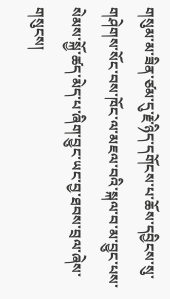གསུམ་མ་ཟིན་ཙམ་དུ་རྗེ་ཉིད་དགོངས་པ་ཆོས་དབྱིངས་སུ་གཤེགས་སོང་བས་ཁོང་ལ་མཇལ་བའི་སྐལ་བ་མ་བྱུང་པས་སེམས་སྐྱོ་ཚད་མེད་པ་ཞིག་བྱུང་ཡང་བྱ་ཐབས་བྲལ་ཞེས་གསུངས།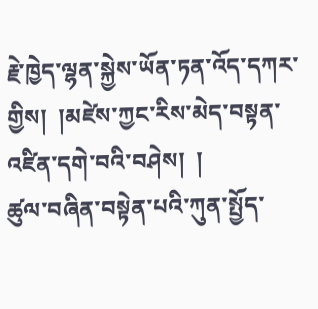རྗེ་ཁྱེད་ལྷན་སྐྱེས་ཡོན་ཏན་འོད་དཀར་གྱིས།  །མཛེས་ཀྱང་རིས་མེད་བསྟན་འཛིན་དགེ་བའི་བཤེས།  །
ཚུལ་བཞིན་བསྟེན་པའི་ཀུན་སྤྱོད་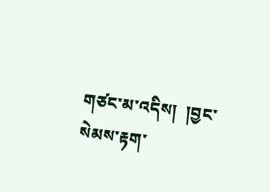གཙང་མ་འདིས།  །བྱང་སེམས་རྟག་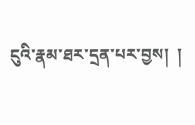ངུའི་རྣམ་ཐར་དྲན་པར་བྱས།  །